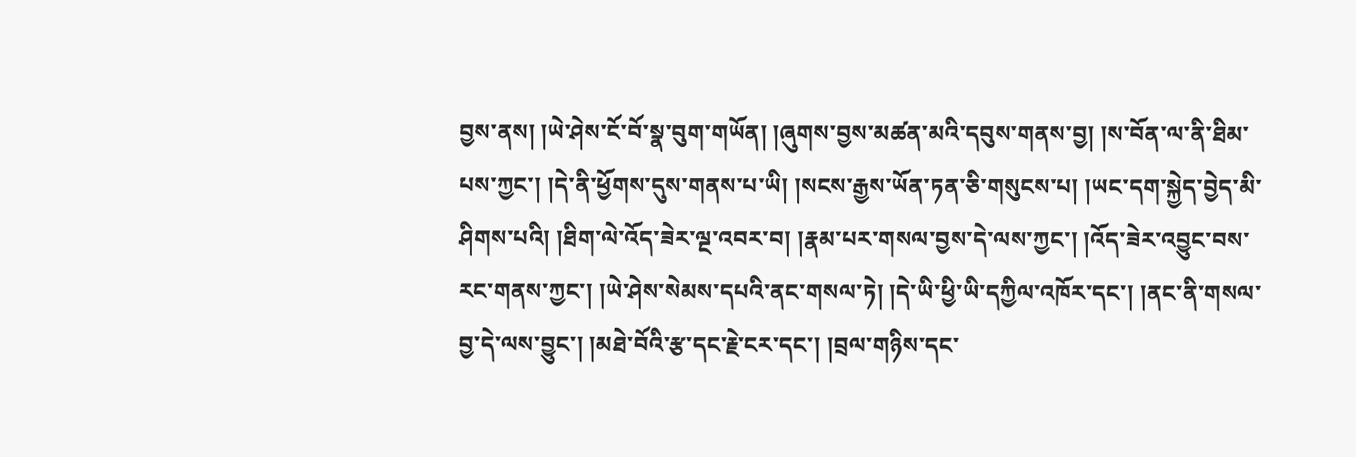བྱས་ནས། །ཡེ་ཤེས་ངོ་བོ་སྣ་བུག་གཡོན། །ཞུགས་བྱས་མཚན་མའི་དབུས་གནས་བྱ། །ས་བོན་ལ་ནི་ཐིམ་པས་ཀྱང་། །དེ་ནི་ཕྱོགས་དུས་གནས་པ་ཡི། །སངས་རྒྱས་ཡོན་ཏན་ཅི་གསུངས་པ། །ཡང་དག་སྐྱེད་བྱེད་མི་ཤིགས་པའི། །ཐིག་ལེ་འོད་ཟེར་ལྔ་འབར་བ། །རྣམ་པར་གསལ་བྱས་དེ་ལས་ཀྱང་། །འོད་ཟེར་འབྱུང་བས་རང་གནས་ཀྱང་། །ཡེ་ཤེས་སེམས་དཔའི་ནང་གསལ་ཏེ། །དེ་ཡི་ཕྱི་ཡི་དཀྱིལ་འཁོར་དང་། །ནང་ནི་གསལ་བྱ་དེ་ལས་བྱུང་། །མཐེ་བོའི་རྩ་དང་རྗེ་ངར་དང་། །བྲལ་གཉིས་དང་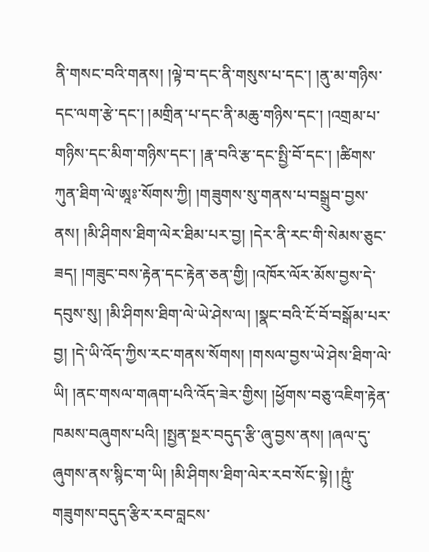ནི་གསང་བའི་གནས། །ལྟེ་བ་དང་ནི་གསུས་པ་དང་། །ནུ་མ་གཉིས་དང་ལག་རྩེ་དང་། །མགྲིན་པ་དང་ནི་མཆུ་གཉིས་དང་། །འགྲམ་པ་གཉིས་དང་མིག་གཉིས་དང་། །རྣ་བའི་རྩ་དང་སྤྱི་བོ་དང་། །ཚིགས་ཀུན་ཐིག་ལེ་ཨཱཿ་སོགས་ཀྱི། །གཟུགས་སུ་གནས་པ་བསྒྲུབ་བྱས་ནས། །མི་ཤིགས་ཐིག་ལེར་ཐིམ་པར་བྱ། །དེར་ནི་རང་གི་སེམས་ཅུང་ཟད། །གཟུང་བས་རྟེན་དང་རྟེན་ཅན་གྱི། །འཁོར་ལོར་མོས་བྱས་དེ་དབུས་སུ། །མི་ཤིགས་ཐིག་ལེ་ཡེ་ཤེས་ལ། །སྣང་བའི་ངོ་བོ་བསྒོམ་པར་བྱ། །དེ་ཡི་འོད་ཀྱིས་རང་གནས་སོགས། །གསལ་བྱས་ཡེ་ཤེས་ཐིག་ལེ་ཡི། །ནང་གསལ་གཞག་པའི་འོད་ཟེར་གྱིས། །ཕྱོགས་བཅུ་འཇིག་རྟེན་ཁམས་བཞུགས་པའི། །སྤྱན་སྔར་བདུད་རྩི་ཞུ་བྱས་ནས། །ཞལ་དུ་ཞུགས་ནས་སྙིང་ག་ཡི། །མི་ཤིགས་ཐིག་ལེར་རབ་སོང་སྟེ། །ཀྵུཾ་གཟུགས་བདུད་རྩིར་རབ་བླངས་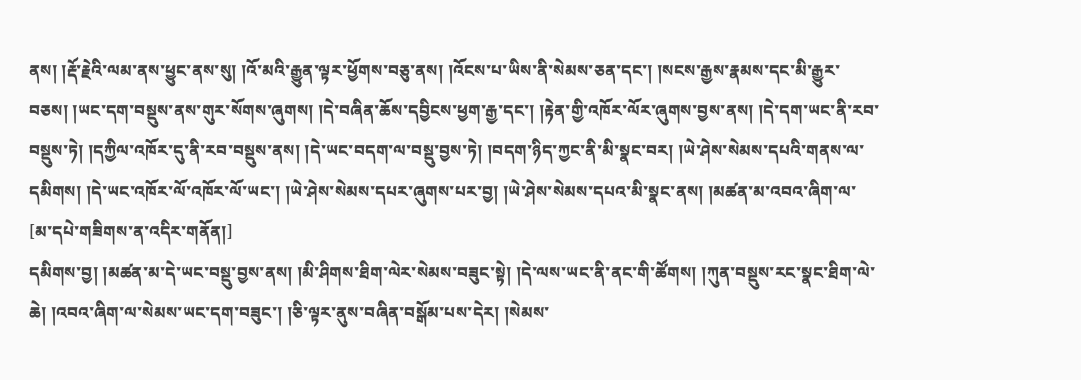ནས། །རྡོ་རྗེའི་ལམ་ནས་ཕྱུང་ནས་སུ། །འོ་མའི་རྒྱུན་ལྟར་ཕྱོགས་བཅུ་ནས། །འོངས་པ་ཡིས་ནི་སེམས་ཅན་དང་། །སངས་རྒྱས་རྣམས་དང་མི་རྒྱུར་བཅས། །ཡང་དག་བསྡུས་ནས་གུར་སོགས་ཞུགས། །དེ་བཞིན་ཆོས་དབྱིངས་ཕྱག་རྒྱ་དང་། །རྟེན་གྱི་འཁོར་ལོར་ཞུགས་བྱས་ནས། །དེ་དག་ཡང་ནི་རབ་བསྡུས་ཏེ། །དཀྱིལ་འཁོར་དུ་ནི་རབ་བསྡུས་ནས། །དེ་ཡང་བདག་ལ་བསྡུ་བྱས་ཏེ། །བདག་ཉིད་ཀྱང་ནི་མི་སྣང་བར། །ཡེ་ཤེས་སེམས་དཔའི་གནས་ལ་དམིགས། །དེ་ཡང་འཁོར་ལོ་འཁོར་ལོ་ཡང་། །ཡེ་ཤེས་སེམས་དཔར་ཞུགས་པར་བྱ། །ཡེ་ཤེས་སེམས་དཔའ་མི་སྣང་ནས། །མཚན་མ་འབའ་ཞིག་ལ་
[མ་དཔེ་གཟིགས་ན་འདིར་གནོན།]
དམིགས་བྱ། །མཚན་མ་དེ་ཡང་བསྡུ་བྱས་ནས། །མི་ཤིགས་ཐིག་ལེར་སེམས་བཟུང་སྟེ། །དེ་ལས་ཡང་ནི་ནང་གི་ཚོགས། །ཀུན་བསྡུས་རང་སྣང་ཐིག་ལེ་ཆེ། །འབའ་ཞིག་ལ་སེམས་ཡང་དག་བཟུང་། །ཅི་ལྟར་ནུས་བཞིན་བསྒོམ་པས་དེར། །སེམས་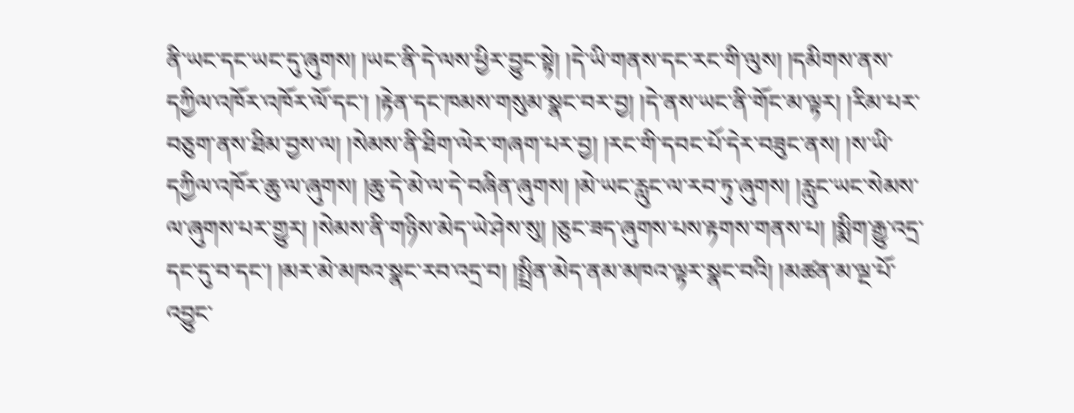ནི་ཡང་དང་ཡང་དུ་ཞུགས། །ཡང་ནི་དེ་ལས་ཕྱིར་བྱུང་སྟེ། །དེ་ཡི་གནས་དང་རང་གི་ལུས། །དམིགས་ནས་དཀྱིལ་འཁོར་འཁོར་ལོ་དང་། །རྟེན་དང་ཁམས་གསུམ་སྣང་བར་བྱ། །དེ་ནས་ཡང་ནི་གོང་མ་ལྟར། །རིམ་པར་བཅུག་ནས་ཐིམ་བྱས་ལ། །སེམས་ནི་ཐིག་ལེར་གཞག་པར་བྱ། །རང་གི་དབང་པོ་དེར་བཟུང་ནས། །ས་ཡི་དཀྱིལ་འཁོར་ཆུ་ལ་ཞུགས། །ཆུ་དེ་མེ་ལ་དེ་བཞིན་ཞུགས། །མེ་ཡང་རླུང་ལ་རབ་ཏུ་ཞུགས། །རླུང་ཡང་སེམས་ལ་ཞུགས་པར་གྱུར། །སེམས་ནི་གཉིས་མེད་ཡེ་ཤེས་སུ། །ཅུང་ཟད་ཞུགས་པས་རྟགས་གནས་པ། །སྨིག་རྒྱུ་འདྲ་དང་དུ་བ་དང་། །མར་མེ་མཁའ་སྣང་རབ་འདྲ་བ། །སྤྲིན་མེད་ནམ་མཁའ་ལྟར་སྣང་བའི། །མཚན་མ་ལྔ་པོ་འབྱུང་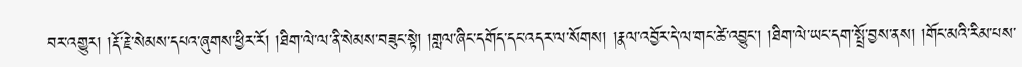བར་འགྱུར། །རྡོ་རྗེ་སེམས་དཔའ་ཞུགས་ཕྱིར་རོ། །ཐིག་ལེ་ལ་ནི་སེམས་བཟུང་སྟེ། །གླལ་ཞིང་དགོད་དང་འདར་ལ་སོགས། །རྣལ་འབྱོར་དེ་ལ་གང་ཚེ་འབྱུང་། །ཐིག་ལེ་ཡང་དག་སྤྲོ་བྱས་ནས། །གོང་མའི་རིམ་པས་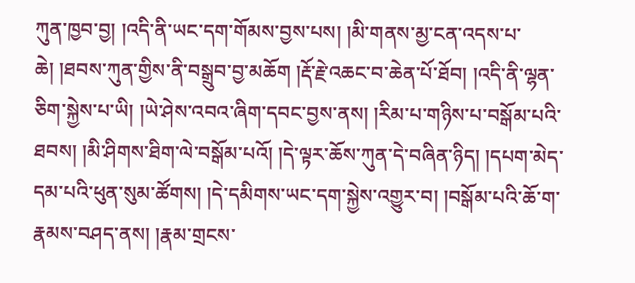ཀུན་ཁྱབ་བྱ། །འདི་ནི་ཡང་དག་གོམས་བྱས་པས། །མི་གནས་མྱ་ངན་འདས་པ་ཆེ། །ཐབས་ཀུན་གྱིས་ནི་བསྒྲུབ་བྱ་མཆོག །རྡོ་རྗེ་འཆང་བ་ཆེན་པོ་ཐོབ། །འདི་ནི་ལྷན་ཅིག་སྐྱེས་པ་ཡི། །ཡེ་ཤེས་འབའ་ཞིག་དབང་བྱས་ནས། །རིམ་པ་གཉིས་པ་བསྒོམ་པའི་ཐབས། །མི་ཤིགས་ཐིག་ལེ་བསྒོམ་པའོ། །དེ་ལྟར་ཆོས་ཀུན་དེ་བཞིན་ཉིད། །དཔག་མེད་དམ་པའི་ཕུན་སུམ་ཚོགས། །དེ་དམིགས་ཡང་དག་སྐྱེས་འགྱུར་བ། །བསྒོམ་པའི་ཆོ་ག་རྣམས་བཤད་ནས། །རྣམ་གྲངས་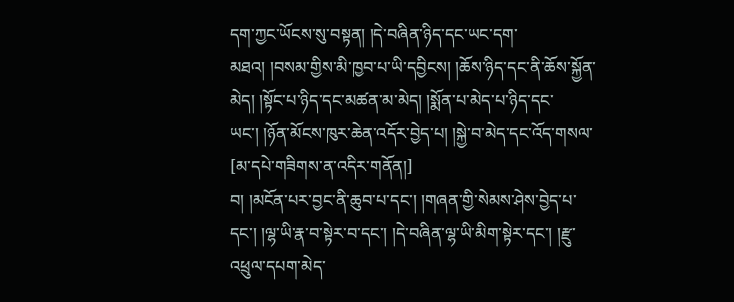དག་ཀྱང་ཡོངས་སུ་བསྟན། །དེ་བཞིན་ཉིད་དང་ཡང་དག་མཐའ། །བསམ་གྱིས་མི་ཁྱབ་པ་ཡི་དབྱིངས། །ཆོས་ཉིད་དང་ནི་ཆོས་སྐྱོན་མེད། །སྟོང་པ་ཉིད་དང་མཚན་མ་མེད། །སྨོན་པ་མེད་པ་ཉིད་དང་ཡང་། །ཉོན་མོངས་ཁུར་ཆེན་འདོར་བྱེད་པ། །སྐྱེ་བ་མེད་དང་འོད་གསལ་
[མ་དཔེ་གཟིགས་ན་འདིར་གནོན།]
བ། །མངོན་པར་བྱང་ནི་ཆུབ་པ་དང་། །གཞན་གྱི་སེམས་ཤེས་བྱེད་པ་དང་། །ལྷ་ཡི་རྣ་བ་སྟེར་བ་དང་། །དེ་བཞིན་ལྷ་ཡི་མིག་སྟེར་དང་། །རྫུ་འཕྲུལ་དཔག་མེད་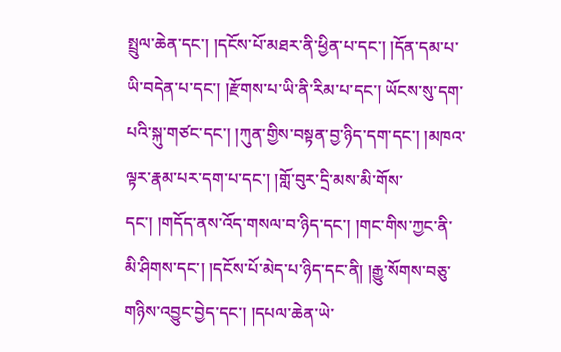སྤྲུལ་ཆེན་དང་། །དངོས་པོ་མཐར་ནི་ཕྱིན་པ་དང་། །དོན་དམ་པ་ཡི་བདེན་པ་དང་། །རྫོགས་པ་ཡི་ནི་རིམ་པ་དང་། ཡོངས་སུ་དག་པའི་སྐུ་གཙང་དང་། །ཀུན་གྱིས་བསྟན་བྱ་ཉིད་དག་དང་། །མཁའ་ལྟར་རྣམ་པར་དག་པ་དང་། །གློ་བུར་དྲི་མས་མི་གོས་དང་། །གདོད་ནས་འོད་གསལ་བ་ཉིད་དང་། །གང་གིས་ཀྱང་ནི་མི་ཤིགས་དང་། །དངོས་པོ་མེད་པ་ཉིད་དང་ནི། །རྒྱུ་སོགས་བཅུ་གཉིས་འབྱུང་བྱེད་དང་། །དཔལ་ཆེན་ཡེ་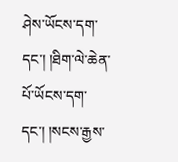ཤེས་ཡོངས་དག་དང་། །ཐིག་ལེ་ཆེན་པོ་ཡོངས་དག་དང་། །སངས་རྒྱས་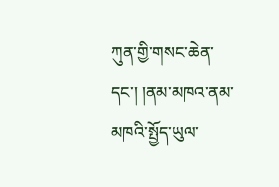ཀུན་གྱི་གསང་ཆེན་དང་། །ནམ་མཁའ་ནམ་མཁའི་སྤྱོད་ཡུལ་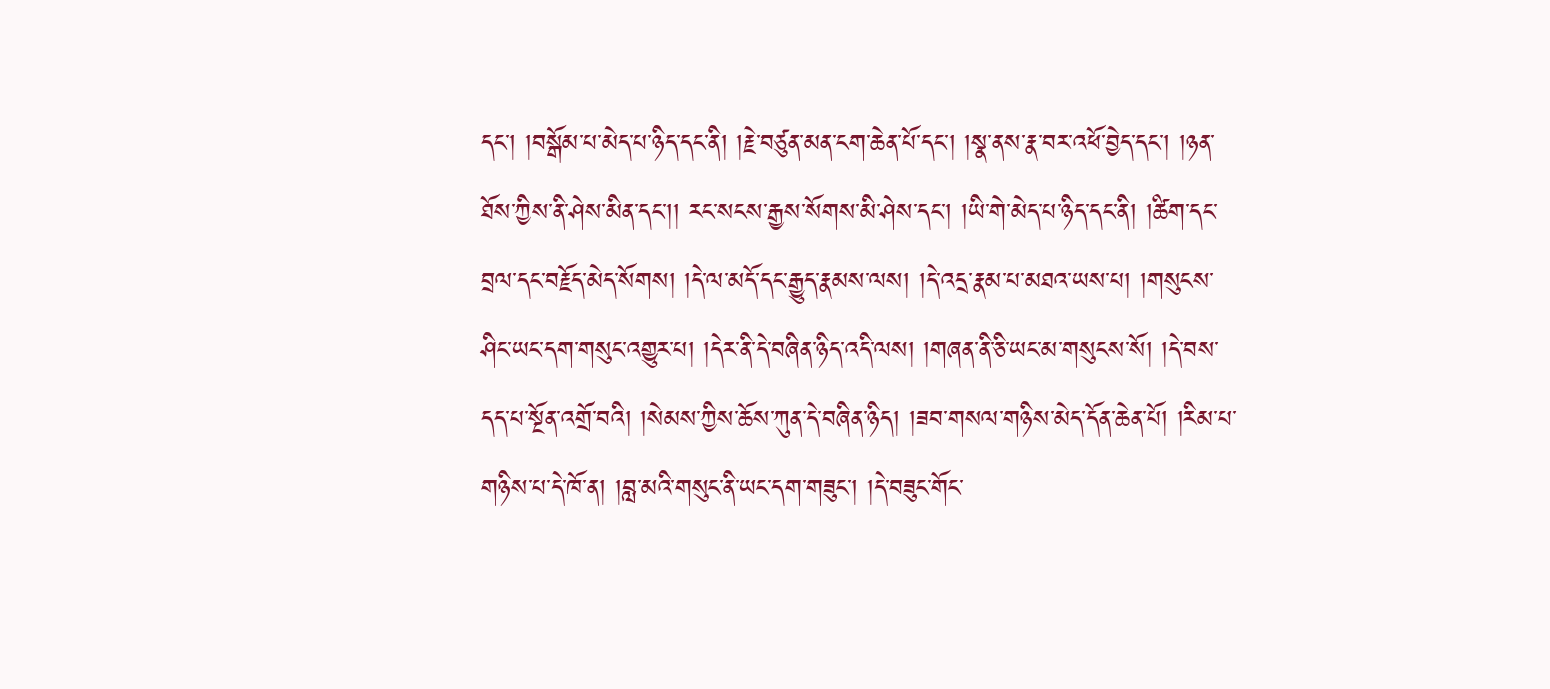དང་། །བསྒོམ་པ་མེད་པ་ཉིད་དང་ནི། །རྗེ་བཙུན་མན་ངག་ཆེན་པོ་དང་། །སྣ་ནས་རྣ་བར་འཕོ་བྱེད་དང་། །ཉན་ཐོས་ཀྱིས་ནི་ཤེས་མིན་དང་།། རང་སངས་རྒྱས་སོགས་མི་ཤེས་དང་། །ཡི་གེ་མེད་པ་ཉིད་དང་ནི། །ཚིག་དང་བྲལ་དང་བརྗོད་མེད་སོགས། །དེ་ལ་མདོ་དང་རྒྱུད་རྣམས་ལས། །དེ་འདྲ་རྣམ་པ་མཐའ་ཡས་པ། །གསུངས་ཤིང་ཡང་དག་གསུང་འགྱུར་པ། །དེར་ནི་དེ་བཞིན་ཉིད་འདི་ལས། །གཞན་ནི་ཅི་ཡང་མ་གསུངས་སོ། །དེ་བས་དད་པ་སྔོན་འགྲོ་བའི། །སེམས་ཀྱིས་ཆོས་ཀུན་དེ་བཞིན་ཉིད། །ཟབ་གསལ་གཉིས་མེད་དོན་ཆེན་པོ། །རིམ་པ་གཉིས་པ་དེ་ཁོ་ན། །བླ་མའི་གསུང་ནི་ཡང་དག་གཟུང་། །དེ་བཟུང་གོང་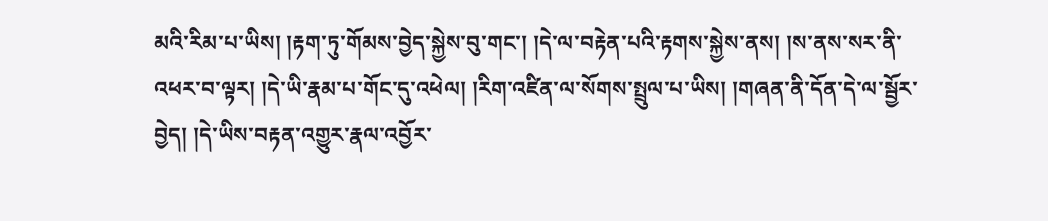མའི་རིམ་པ་ཡིས། །རྟག་ཏུ་གོམས་བྱེད་སྐྱེས་བུ་གང་། །དེ་ལ་བརྟེན་པའི་རྟགས་སྐྱེས་ནས། །ས་ནས་སར་ནི་འཕར་བ་ལྟར། །དེ་ཡི་རྣམ་པ་གོང་དུ་འཕེལ། །རིག་འཛིན་ལ་སོགས་སྤྲུལ་པ་ཡིས། །གཞན་ནི་དོན་དེ་ལ་སྦྱོར་བྱེད། །དེ་ཡིས་བརྟན་འགྱུར་རྣལ་འབྱོར་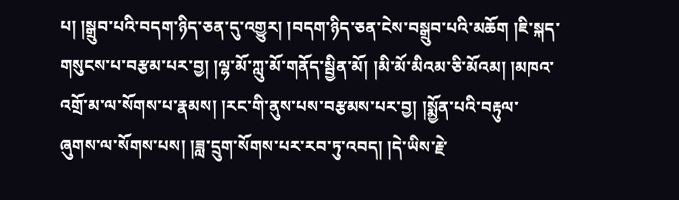པ། །སྒྲུབ་པའི་བདག་ཉིད་ཅན་དུ་འགྱུར། །བདག་ཉིད་ཅན་ངེས་བསྒྲུབ་པའི་མཆོག །ཇི་སྐད་གསུངས་པ་བརྩམ་པར་བྱ། །ལྷ་མོ་ཀླུ་མོ་གནོད་སྦྱིན་མོ། །མི་མོ་མིའམ་ཅི་མོའམ། །མཁའ་འགྲོ་མ་ལ་སོགས་པ་རྣམས། །རང་གི་ནུས་པས་བརྩམས་པར་བྱ། །སྨྱོན་པའི་བརྟུལ་ཞུགས་ལ་སོགས་པས། །ཟླ་དྲུག་སོགས་པར་རབ་ཏུ་འབད། །དེ་ཡིས་རྗེ་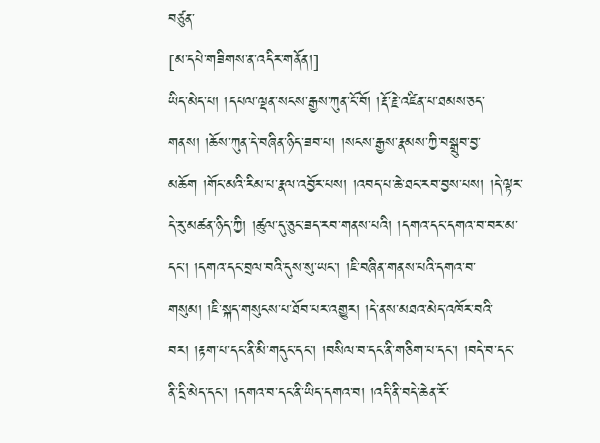བཙུན་
[མ་དཔེ་གཟིགས་ན་འདིར་གནོན།]
ཡིད་མེད་པ། །དཔལ་ལྡན་སངས་རྒྱས་ཀུན་ངོ་བོ། །རྡོ་རྗེ་འཛིན་པ་ཐམས་ཅད་གནས། །ཆོས་ཀུན་དེ་བཞིན་ཉིད་ཟབ་པ། །སངས་རྒྱས་རྣམས་ཀྱི་བསྒྲུབ་བྱ་མཆོག །གོང་མའི་རིམ་པ་རྣལ་འབྱོར་པས། །འབད་པ་ཆེ་ཐང་རབ་བྱས་པས། །དེ་ལྟར་དེ་རུ་མཚན་ཉིད་ཀྱི། །ཚུལ་དུ་ཅུང་ཟད་རབ་གནས་པའི། །དགའ་དང་དགའ་བ་བར་མ་དང་། །དགའ་དང་བྲལ་བའི་དུས་སུ་ཡང་། །ཇི་བཞིན་གནས་པའི་དགའ་བ་གསུམ། །ཇི་སྐད་གསུངས་པ་ཐོབ་པར་འགྱུར། །དེ་ནས་མཐའ་མེད་འཁོར་བའི་བར། །རྟག་པ་དང་ནི་མི་གདུང་དང་། །བསིལ་བ་དང་ནི་གཅིག་པ་དང་། །བདེ་བ་དང་ནི་དྲི་མེད་དང་། །དགའ་བ་དང་ནི་ཡིད་དགའ་བ། །འདི་ནི་བདེ་ཆེན་རོ་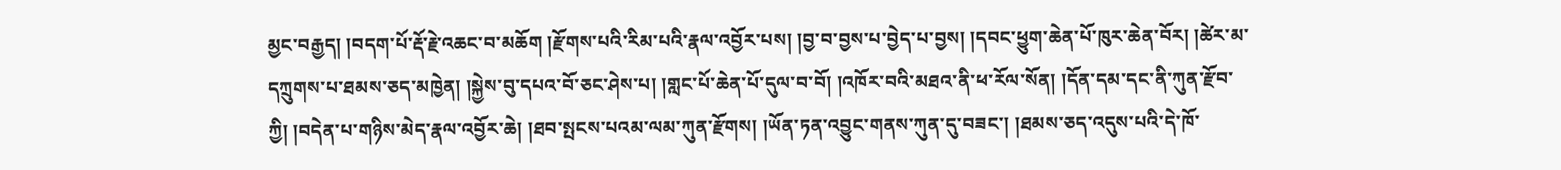མྱང་བརྒྱད། །བདག་པོ་རྡོ་རྗེ་འཆང་བ་མཆོག །རྫོགས་པའི་རིམ་པའི་རྣལ་འབྱོར་པས། །བྱ་བ་བྱས་པ་བྱེད་པ་བྱས། །དབང་ཕྱུག་ཆེན་པོ་ཁུར་ཆེན་བོར། །ཚེར་མ་དཀྲུགས་པ་ཐམས་ཅད་མཁྱེན། །སྐྱེས་བུ་དཔའ་བོ་ཅང་ཤེས་པ། །གླང་པོ་ཆེན་པོ་དུལ་བ་བོ། །འཁོར་བའི་མཐའ་ནི་ཕ་རོལ་སོན། །དོན་དམ་དང་ནི་ཀུན་རྫོབ་ཀྱི། །བདེན་པ་གཉིས་མེད་རྣལ་འབྱོར་ཆེ། །ཐབ་སྤངས་པའམ་ལམ་ཀུན་རྫོགས། །ཡོན་ཏན་འབྱུང་གནས་ཀུན་དུ་བཟང་། །ཐམས་ཅད་འདུས་པའི་དེ་ཁོ་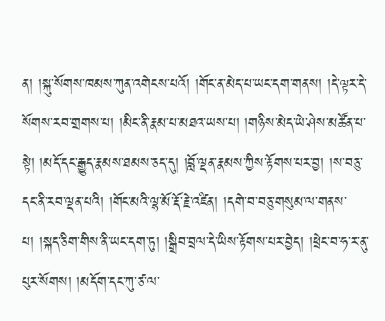ན། །སྐུ་སོགས་ཁམས་ཀུན་འགེངས་པའོ། །གོང་ན་མེད་པ་ཡང་དག་གནས། །དེ་ལྟར་དེ་སོགས་རབ་གྲགས་པ། །མིང་ནི་རྣམ་པ་མཐའ་ཡས་པ། །གཉིས་མེད་ཡེ་ཤེས་མཚོན་པ་སྟེ། །མདོ་དང་རྒྱུད་རྣམས་ཐམས་ཅད་དུ། །བློ་ལྡན་རྣམས་ཀྱིས་རྟོགས་པར་བྱ། །ས་བཅུ་དང་ནི་རབ་ལྡན་པའི། །གོང་མའི་ལྷ་མོ་རྡོ་རྗེ་འཛིན། །དགེ་བ་བཅུ་གསུམ་ལ་གནས་པ། །སྐད་ཅིག་གིས་ནི་ཡང་དག་ཏུ། །སྒྲིབ་བྲལ་དེ་ཡིས་རྟོགས་པར་བྱེད། །ཕྲེང་བ་ཧ་ར་ནུ་པུར་སོགས། །མདོག་དང་ཀུ་ཙ་ལ་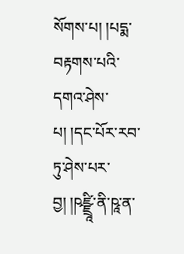སོགས་པ། །པདྨ་བརྟགས་པའི་དགའ་ཤེས་པ། །དང་པོར་རབ་ཏུ་ཤེས་པར་བྱ། །ཥཛྫྲཱི་ནི་ཥཱ་ན་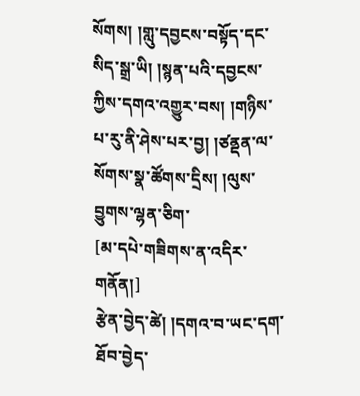སོགས། །གླུ་དབྱངས་བསྟོད་དང་སིད་སྒྲ་ཡི། །སྙན་པའི་དབྱངས་ཀྱིས་དགའ་འགྱུར་བས། །གཉིས་པ་རུ་ནི་ཤེས་པར་བྱ། །ཙནྡན་ལ་སོགས་སྣ་ཚོགས་དྲིས། །ལུས་བྱུགས་ལྷན་ཅིག་
[མ་དཔེ་གཟིགས་ན་འདིར་གནོན།]
རྩེན་བྱེད་ཚེ། །དགའ་བ་ཡང་དག་ཐོབ་བྱེད་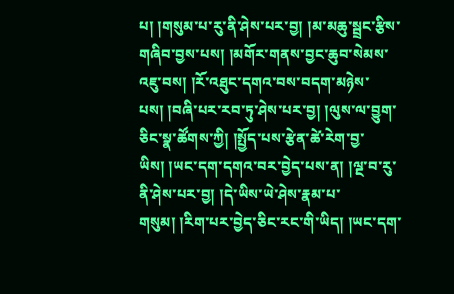པ། །གསུམ་པ་རུ་ནི་ཤེས་པར་བྱ། །མ་མཆུ་སྦྲང་རྩིས་གཞིབ་བྱས་པས། །མགོར་གནས་བྱང་ཆུབ་སེམས་འཇུ་བས། །རོ་འཐུང་དགའ་བས་བདག་མཉེས་པས། །བཞི་པར་རབ་ཏུ་ཤེས་པར་བྱ། །ལུས་ལ་བྱུག་ཅིང་སྣ་ཚོགས་ཀྱི། །སྤྱོད་པས་རྩེན་ཚེ་རེག་བྱ་ཡིས། །ཡང་དག་དགའ་བར་བྱེད་པས་ན། །ལྔ་བ་རུ་ནི་ཤེས་པར་བྱ། །དེ་ཡིས་ཡེ་ཤེས་རྣམ་པ་གསུམ། །རིག་པར་བྱེད་ཅིང་རང་གི་ཡིད། །ཡང་དག་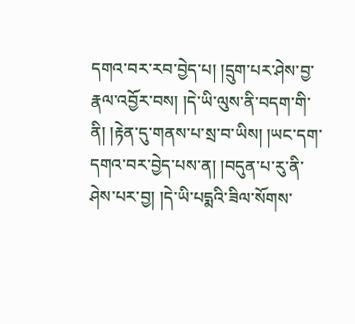དགའ་བར་རབ་བྱེད་པ། །དྲུག་པར་ཤེས་བྱ་རྣལ་འབྱོར་བས། །དེ་ཡི་ལུས་ནི་བདག་གི་ནི། །རྟེན་དུ་གནས་པ་སྲ་བ་ཡིས། །ཡང་དག་དགའ་བར་བྱེད་པས་ན། །བདུན་པ་རུ་ནི་ཤེས་པར་བྱ། །དེ་ཡི་པདྨའི་ཟིལ་སོགས་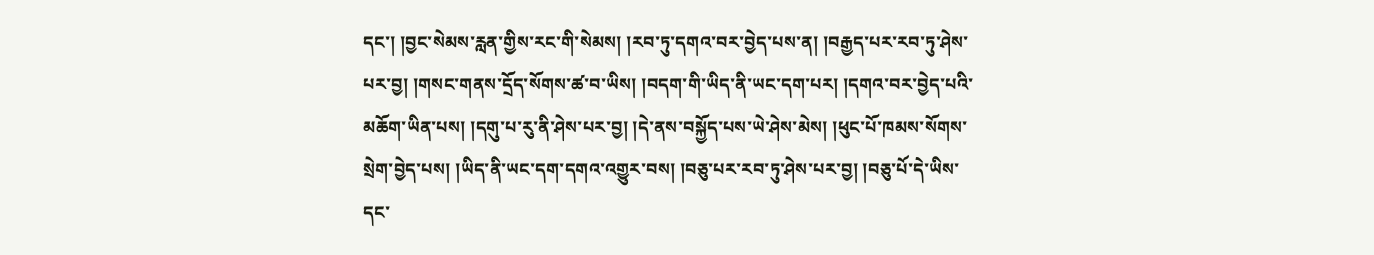དང་། །བྱང་སེམས་རླན་གྱིས་རང་གི་སེམས། །རབ་ཏུ་དགའ་བར་བྱེད་པས་ན། །བརྒྱད་པར་རབ་ཏུ་ཤེས་པར་བྱ། །གསང་གནས་དྲོད་སོགས་ཚ་བ་ཡིས། །བདག་གི་ཡིད་ནི་ཡང་དག་པར། །དགའ་བར་བྱེད་པའི་མཆོག་ཡིན་པས། །དགུ་པ་རུ་ནི་ཤེས་པར་བྱ། །དེ་ནས་བསྐྱོད་པས་ཡེ་ཤེས་མེས། །ཕུང་པོ་ཁམས་སོགས་སྲེག་བྱེད་པས། །ཡིད་ནི་ཡང་དག་དགའ་འགྱུར་བས། །བཅུ་པར་རབ་ཏུ་ཤེས་པར་བྱ། །བཅུ་པོ་དེ་ཡིས་དང་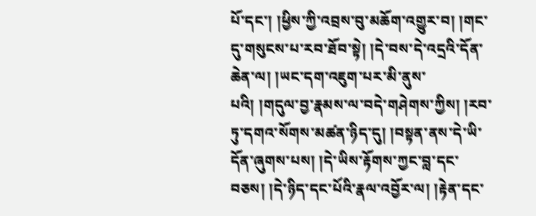པོ་དང་། །ཕྱིས་ཀྱི་འབྲས་བུ་མཆོག་འགྱུར་བ། །གང་དུ་གསུངས་པ་རབ་ཐོབ་སྟེ། །དེ་བས་དེ་འདྲའི་དོན་ཆེན་ལ། །ཡང་དག་འཇུག་པར་མི་ནུས་པའི། །གདུལ་བྱ་རྣམས་ལ་བདེ་གཤེགས་ཀྱིས། །རབ་ཏུ་དགའ་སོགས་མཚན་ཉིད་དུ། །བསྟན་ནས་དེ་ཡི་དོན་ཞུགས་པས། །དེ་ཡིས་རྟོགས་ཀྱང་བླ་དང་བཅས། །དེ་ཉིད་དང་པོའི་རྣལ་འབྱོར་ལ། །རྟེན་དང་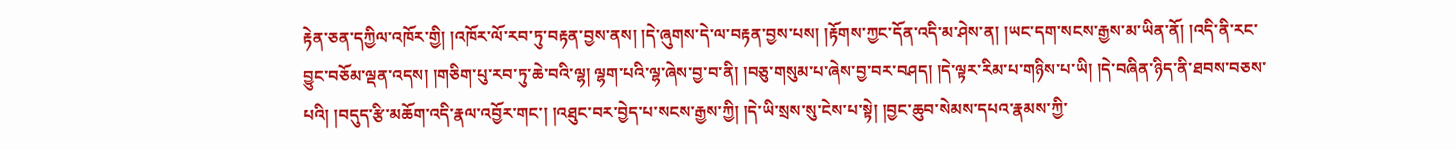རྟེན་ཅན་དཀྱིལ་འཁོར་གྱི། །འཁོར་ལོ་རབ་ཏུ་བརྟན་བྱས་ནས། །དེ་ཞུགས་དེ་ལ་བརྟན་བྱས་པས། །རྟོགས་ཀྱང་དོན་འདི་མ་ཤེས་ན། །ཡང་དག་སངས་རྒྱས་མ་ཡིན་ནོ། །འདི་ནི་རང་བྱུང་བཅོམ་ལྡན་འདས། །གཅིག་པུ་རབ་ཏུ་ཆེ་བའི་ལྷ། ལྷག་པའི་ལྷ་ཞེས་བྱ་བ་ནི། །བཅུ་གསུམ་པ་ཞེས་བྱ་བར་བཤད། །དེ་ལྟར་རིམ་པ་གཉིས་པ་ཡི། །དེ་བཞིན་ཉིད་ནི་ཐབས་བཅས་པའི། །བདུད་རྩི་མཆོག་འདི་རྣལ་འབྱོར་གང་། །འཐུང་བར་བྱེད་པ་སངས་རྒྱས་ཀྱི། །དེ་ཡི་སྲས་སུ་ངེས་པ་སྟེ། །བྱང་ཆུབ་སེམས་དཔའ་རྣམས་ཀྱི་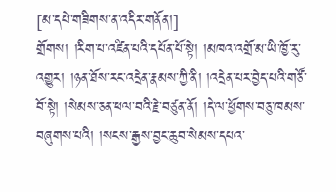[མ་དཔེ་གཟིགས་ན་འདིར་གནོན།]
གྲོགས། །རིག་པ་འཛིན་པའི་དཔོན་པོ་སྟེ། །མཁའ་འགྲོ་མ་ཡི་ཁྱོ་རུ་འགྱུར། །ཉན་ཐོས་རང་འདྲེན་རྣམས་ཀྱི་ནི། །འདྲེན་པར་བྱེད་པའི་གཙོ་བོ་སྟེ། །སེམས་ཅན་ཕལ་བའི་རྗེ་བཙུན་ནོ། །དེ་ལ་ཕྱོགས་བཅུ་ཁམས་བཞུགས་པའི། །སངས་རྒྱས་བྱང་ཆུབ་སེམས་དཔའ་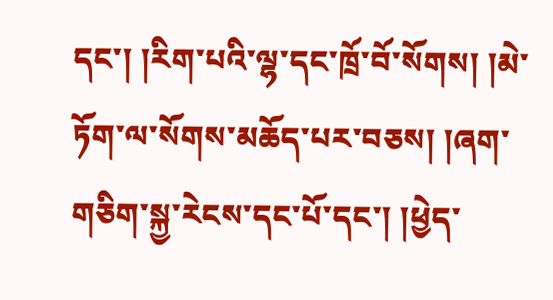དང་། །རིག་པའི་ལྷ་དང་ཁྲོ་བོ་སོགས། །མེ་ཏོག་ལ་སོགས་མཆོད་པར་བཅས། །ཞག་གཅིག་སྐྱ་རེངས་དང་པོ་དང་། །ཕྱེད་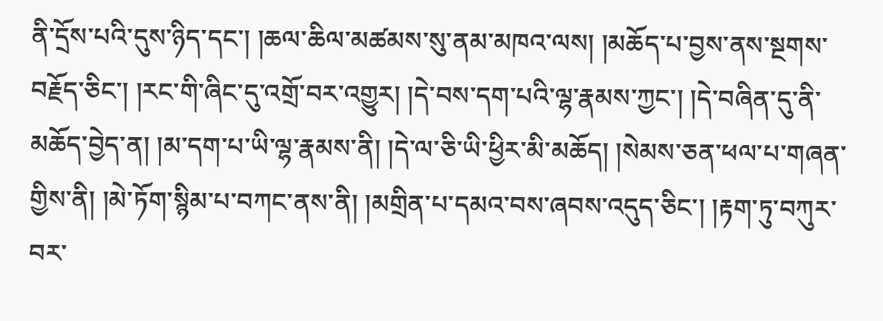ནི་དྲོས་པའི་དུས་ཉིད་དང་། །ཆལ་ཆིལ་མཚམས་སུ་ནམ་མཁའ་ལས། །མཆོད་པ་བྱས་ནས་སྔགས་བརྗོད་ཅིང་། །རང་གི་ཞིང་དུ་འགྲོ་བར་འགྱུར། །དེ་བས་དག་པའི་ལྷ་རྣམས་ཀྱང་། །དེ་བཞིན་དུ་ནི་མཆོད་བྱེད་ན། །མ་དག་པ་ཡི་ལྷ་རྣམས་ནི། །དེ་ལ་ཅི་ཡི་ཕྱིར་མི་མཆོད། །སེམས་ཅན་ཕལ་པ་གཞན་གྱིས་ནི། །མེ་ཏོག་སྙིམ་པ་བཀང་ནས་ནི། །མགྲིན་པ་དམའ་བས་ཞབས་འདུད་ཅིང་། །རྟག་ཏུ་བཀུར་བར་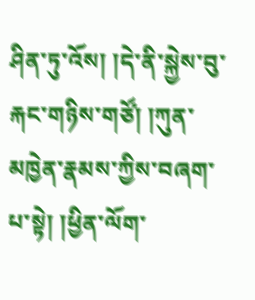ཤིན་ཏུ་འོས། །དེ་ནི་སྐྱེས་བུ་རྐང་གཉིས་གཙོ། །ཀུན་མཁྱེན་རྣམས་ཀྱིས་བཞག་པ་སྟེ། །ཕྱིན་ལོག་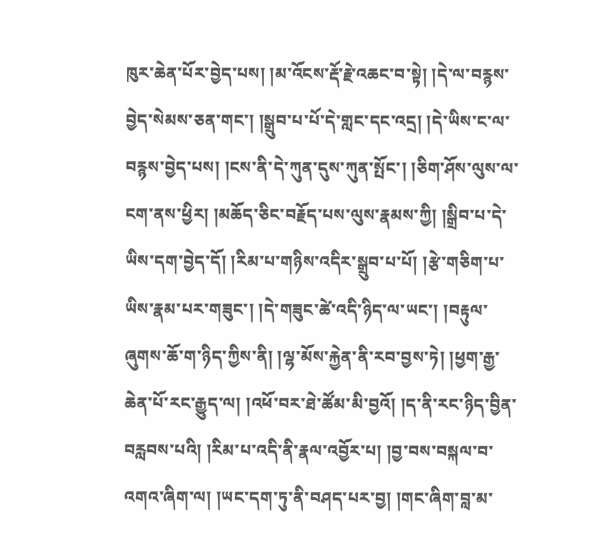ཁུར་ཆེན་པོར་བྱེད་པས། །མ་འོངས་རྡོ་རྗེ་འཆང་བ་སྟེ། །དེ་ལ་བརྙས་བྱེད་སེམས་ཅན་གང་། །སྒྲུབ་པ་པོ་དེ་གླང་དང་འདྲ། །དེ་ཡིས་ང་ལ་བརྙས་བྱེད་པས། །ངས་ནི་དེ་ཀུན་དུས་ཀུན་སྤོང་། །ཅིག་ཤོས་ལུས་ལ་ངག་ནས་ཕྱིར། །མཆོད་ཅིང་བརྗོད་པས་ལུས་རྣམས་ཀྱི། །སྒྲིབ་པ་དེ་ཡིས་དག་བྱེད་དོ། །རིམ་པ་གཉིས་འདིར་སྒྲུབ་པ་པོ། །རྩེ་གཅིག་པ་ཡིས་རྣམ་པར་གཟུང་། །དེ་གཟུང་ཚེ་འདི་ཉིད་ལ་ཡང་། །བརྟུལ་ཞུགས་ཆོ་ག་ཉིད་ཀྱིས་ནི། །ལྷ་མོས་རྐྱེན་ནི་རབ་བྱས་ཏེ། །ཕྱག་རྒྱ་ཆེན་པོ་རང་རྒྱུད་ལ། །འཕོ་བར་ཐེ་ཚོམ་མི་བྱའོ། །ད་ནི་རང་ཉིད་བྱིན་བརླབས་པའི། །རིམ་པ་འདི་ནི་རྣལ་འབྱོར་པ། །བྱ་བས་བསྐལ་བ་འགའ་ཞིག་ལ། །ཡང་དག་ཏུ་ནི་བཤད་པར་བྱ། །གང་ཞིག་བླ་མ་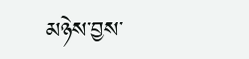མཉེས་བྱས་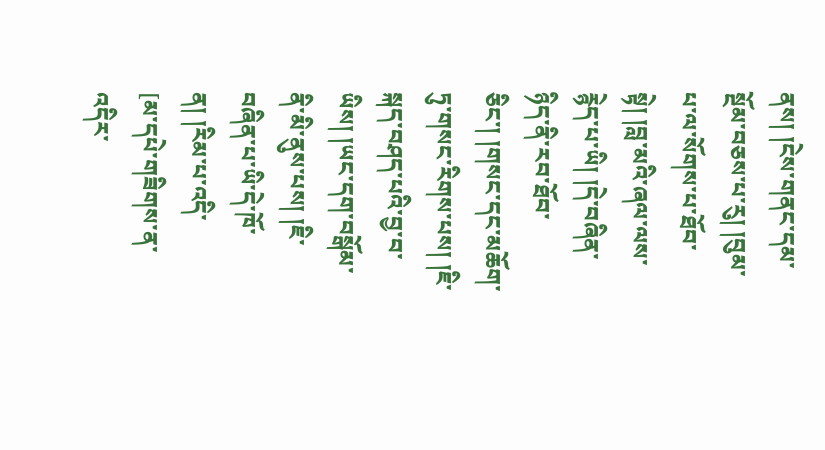ནས། །ངེས་གནང་དམ་སྔོམ་བཅས་པ་རུ། །བུམ་པ་ལ་སོགས་པ་ཐོབ་སྟེ། །བླ་མའི་ཞལ་ལས་རྙེད་པ་ཡི། །དེ་བཞིན་ཉིད་ནི་རབ་ཐོབ་ཅིང་། །གསང་དང་མཆོག་ཏུ་གསང་རིགས་པས། །ཇི་སྐད་བཤད་པའི་བྱ་བ་ཡིས། །ཡང་དག་བསྒོམ་ནི་མི་ནུས་པས། །ཇི་བཞིན་པ་ཡི་དེ་ཁོ་ན། །རིམ་པ་འདི་
[མ་དཔེ་གཟིགས་ན་འདིར་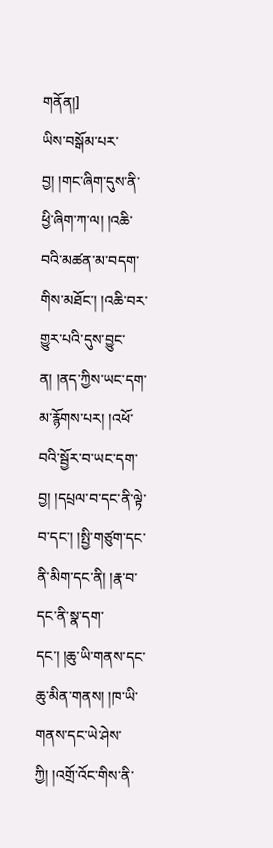གནོན།]
ཡིས་བསྒོམ་པར་བྱ། །གང་ཞིག་དུས་ནི་ཕྱི་ཞིག་ཀ་ལ། །འཆི་བའི་མཚན་མ་བདག་གིས་མཐོང་། །འཆི་བར་གྱུར་པའི་དུས་བྱུང་ན། །ནད་ཀྱིས་ཡང་དག་མ་རྙོགས་པར། །འཕོ་བའི་སྦྱོར་བ་ཡང་དག་བྱ། །དཔྲལ་བ་དང་ནི་ལྟེ་བ་དང་། །སྤྱི་གཙུག་དང་ནི་མིག་དང་ནི། །རྣ་བ་དང་ནི་སྣ་དག་དང་། །ཆུ་ཡི་གནས་དང་ཆུ་མིན་གནས། །ཁ་ཡི་གནས་དང་ཡེ་ཤེས་ཀྱི། །འགྲོ་འོང་གིས་ནི་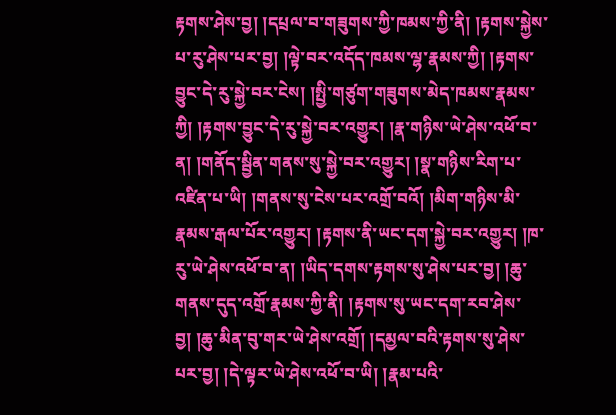རྟགས་ཤེས་བྱ། །དཔྲལ་བ་གཟུགས་ཀྱི་ཁམས་ཀྱི་ནི། །རྟགས་སྐྱེས་པ་རུ་ཤེས་པར་བྱ། །ལྟེ་བར་འདོད་ཁམས་ལྷ་རྣམས་ཀྱི། །རྟགས་བྱུང་དེ་རུ་སྐྱེ་བར་ངེས། །སྤྱི་གཙུག་གཟུགས་མེད་ཁམས་རྣམས་ཀྱི། །རྟགས་བྱུང་དེ་རུ་སྐྱེ་བར་འགྱུར། །རྣ་གཉིས་ཡེ་ཤེས་འཕོ་བ་ན། །གནོད་སྦྱིན་གནས་སུ་སྐྱེ་བར་འགྱུར། །སྣ་གཉིས་རིག་པ་འཛིན་པ་ཡི། །གནས་སུ་ངེས་པར་འགྲོ་བའོ། །མིག་གཉིས་མི་རྣམས་རྒལ་པོར་འགྱུར། །རྟགས་ནི་ཡང་དག་སྐྱེ་བར་འགྱུར། །ཁ་རུ་ཡེ་ཤེས་འཕོ་བ་ན། །ཡིད་དགས་རྟགས་སུ་ཤེས་པར་བྱ། །ཆུ་གནས་དུད་འགྲོ་རྣམས་ཀྱི་ནི། །རྟགས་སུ་ཡང་དག་རབ་ཤེས་བྱ། །ཆུ་མིན་བུ་གར་ཡེ་ཤེས་འགྲོ། །དམྱལ་བའི་རྟགས་སུ་ཤེས་པར་བྱ། །དེ་ལྟར་ཡེ་ཤེས་འཕོ་བ་ཡི། །རྣམ་པའི་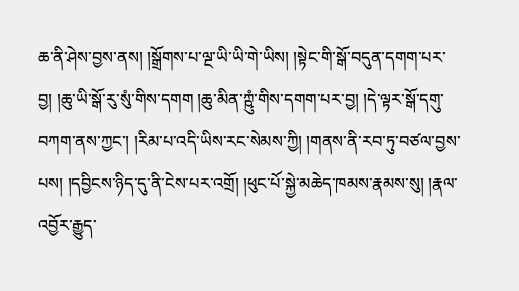ཆ་ནི་ཤེས་བྱས་ནས། །སྒྲོགས་པ་ལྔ་ཡི་ཡི་གེ་ཡིས། །སྟེང་གི་སྒོ་བདུན་དགག་པར་བྱ། །ཆུ་ཡི་སྒོ་རུ་སུཾ་གིས་དགག །ཆུ་མིན་ཀྵུཾ་གིས་དགག་པར་བྱ། །དེ་ལྟར་སྒོ་དགུ་བཀག་ནས་ཀྱང་། །རིམ་པ་འདི་ཡིས་རང་སེམས་ཀྱི། །གནས་ནི་རབ་ཏུ་བཙལ་བྱས་པས། །དབྱིངས་ཉིད་དུ་ནི་ངེས་པར་འགྲོ། །ཕུང་པོ་སྐྱེ་མཆེད་ཁམས་རྣམས་སུ། །རྣལ་འབྱོར་རྒྱུད་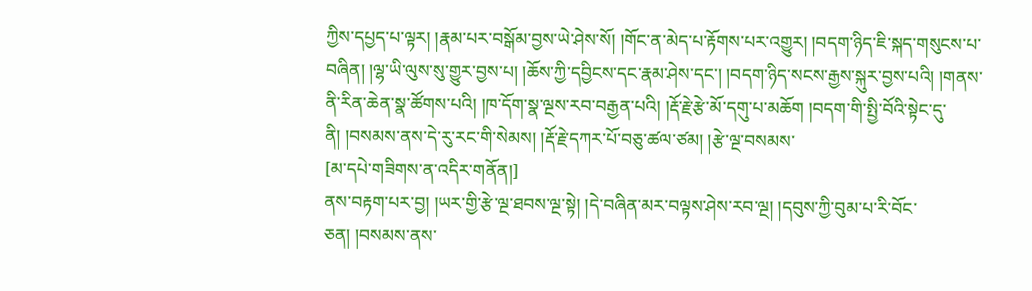ཀྱིས་དཔྱད་པ་ལྟར། །རྣམ་པར་བསྒོམ་བྱས་ཡེ་ཤེས་སོ། །གོང་ན་མེད་པ་རྟོགས་པར་འགྱུར། །བདག་ཉིད་ཇི་སྐད་གསུངས་པ་བཞིན། །ལྷ་ཡི་ལུས་སུ་གྱུར་བྱས་པ། །ཆོས་ཀྱི་དབྱིངས་དང་རྣམ་ཤེས་དང་། །བདག་ཉིད་སངས་རྒྱས་སྐུར་བྱས་པའི། །གནས་ནི་རིན་ཆེན་སྣ་ཚོགས་པའི། །ཁ་དོག་སྣ་ལྔས་རབ་བརྒྱན་པའི། །རྡོ་རྗེ་རྩེ་མོ་དགུ་པ་མཆོག །བདག་གི་སྤྱི་བོའི་སྟེང་དུ་ནི། །བསམས་ནས་དེ་རུ་རང་གི་སེམས། །རྡོ་རྗེ་དཀར་པོ་བཅུ་ཚལ་ཙམ། །རྩེ་ལྔ་བསམས་
[མ་དཔེ་གཟིགས་ན་འདིར་གནོན།]
ནས་བརྟག་པར་བྱ། །ཡར་གྱི་རྩེ་ལྔ་ཐབས་ལྔ་སྟེ། །དེ་བཞིན་མར་བལྟས་ཤེས་རབ་ལྔ། །དབུས་ཀྱི་བུམ་པ་རི་བོང་ཅན། །བསམས་ནས་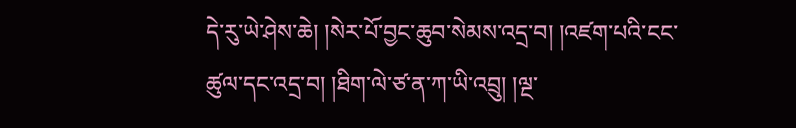དེ་རུ་ཡེ་ཤེས་ཆེ། །སེར་པོ་བྱང་ཆུབ་སེམས་འདྲ་བ། །འཛག་པའི་ངང་ཚུལ་དང་འདྲ་བ། །ཐིག་ལེ་ཙ་ན་ཀ་ཡི་འབྲུ། །ལྔ་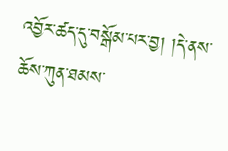འབྱོར་ཚད་དུ་བསྒོམ་པར་བྱ། །དེ་ནས་ཆོས་ཀུན་ཐམས་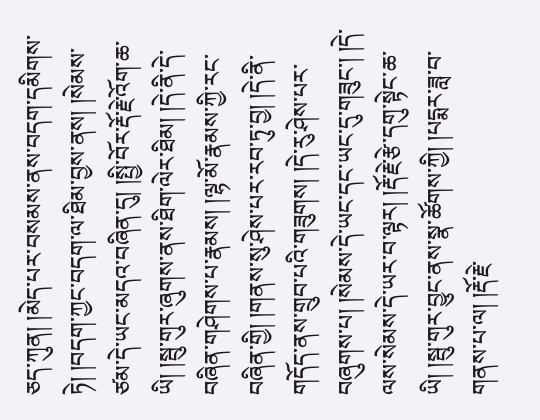ཅད་ཀུན། །མེད་པར་བསམས་ནས་བདག་དམིགས་ཏེ། །བདག་ཀྱང་བདག་ལ་ཐིམ་བྱས་ནས། །སེམས་ཙམ་དེ་ཡང་མདའ་བཞིན་དུ། །སྤྱི་བོར་རྡོ་རྗེ་འོག་ཆ་ཡི། །སྦུ་གུར་ཞུགས་ནས་ཐིག་ལེར་ཐིམ། །དེ་ནི་དེ་བཞིན་གཤེགས་པ་རྣམས། །ལྷ་མོ་རྣམས་ཀྱི་རང་བཞིན་གྱི། །གནས་སུ་ཤེས་པར་རབ་ཏུ་བྱ། །དེ་ནི་གདོད་ནས་གྲུབ་པའི་གཟུགས། །དེ་རུ་ཤེས་པར་བཞུགས་པ། །སེམས་དེ་ཡང་དང་ཡང་དུ་གཟུང་། །དེ་ལས་སེམས་དེ་ཡར་བ་ལྟར། །རྡོ་རྗེ་རྩེ་དགུ་སྟེང་ཆ་ཡི། །སྦུ་གུར་བྱུང་ནས་སྣ་ཚོགས་ཀྱི། །པདྨར་ཟླ་བ་གནས་པ་ལ། །རྡོ་རྗེ་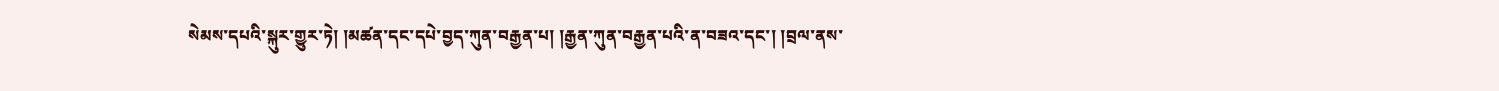སེམས་དཔའི་སྐུར་གྱུར་ཏེ། །མཚན་དང་དཔེ་བྱད་ཀུན་བརྒྱན་པ། །རྒྱན་ཀུན་བརྒྱན་པའི་ན་བཟའ་དང་། །བྲལ་ནས་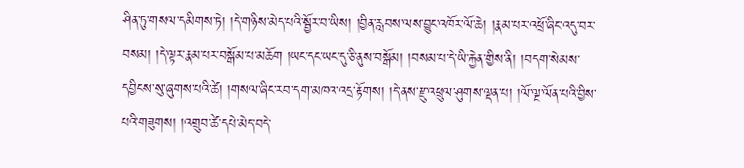ཤིན་ཏུ་གསལ་དམིགས་ཏེ། །དེ་གཉིས་མེད་པའི་སྦྱོར་བ་ཡིས། །བྱིན་རླབས་ལས་བྱུང་འཁོར་ལོ་ཆེ། །རྣམ་པར་འཕྲོ་ཞིང་འདུ་བར་བསམ། །དེ་ལྟར་རྣམ་པར་བསྒོམ་པ་མཆོག །ཡང་དང་ཡང་དུ་ཅི་ནུས་བསྒོམ། །བསམ་པ་དེ་ཡི་རྐྱེན་གྱིས་ནི། །བདག་སེམས་དབྱིངས་སུ་ཞུགས་པའི་ཚེ། །གསལ་ཞིང་རབ་དག་མཁའ་འདྲ་རྟོགས། །དེ་ནས་རྫུ་འཕྲུལ་ཤུགས་ལྡན་པ། །ལོ་ལྔ་ལོན་པའི་བྱིས་པའི་གཟུགས། །འགྲུབ་ཚེ་དཔེ་མེད་བདེ་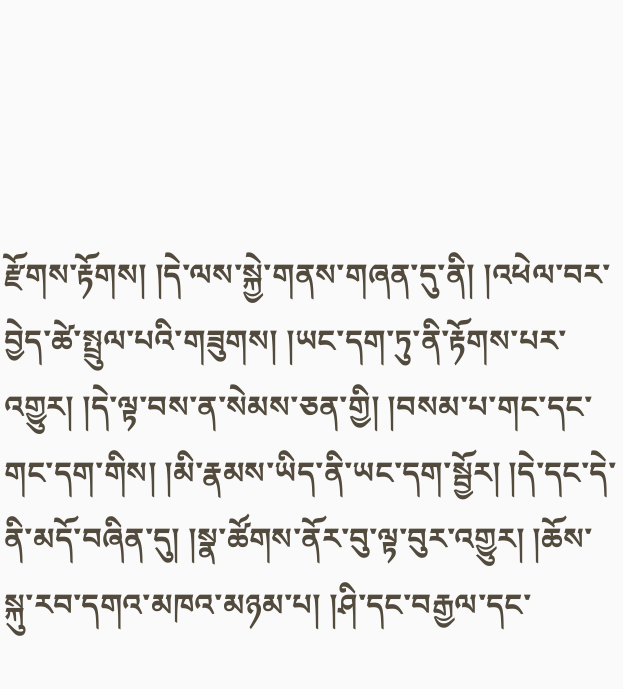རྫོགས་རྟོགས། །དེ་ལས་སྐྱེ་གནས་གཞན་དུ་ནི། །འཕེལ་བར་བྱེད་ཚེ་སྤྲུལ་པའི་གཟུགས། །ཡང་དག་ཏུ་ནི་རྟོགས་པར་འགྱུར། །དེ་ལྟ་བས་ན་སེམས་ཅན་གྱི། །བསམ་པ་གང་དང་གང་དག་གིས། །མི་རྣམས་ཡིད་ནི་ཡང་དག་སྦྱོར། །དེ་དང་དེ་ནི་མདོ་བཞིན་དུ། །སྣ་ཚོགས་ནོར་བུ་ལྟ་བུར་འགྱུར། །ཆོས་སྐུ་རབ་དགའ་མཁའ་མཉམ་པ། །ཤི་དང་བརྒྱལ་དང་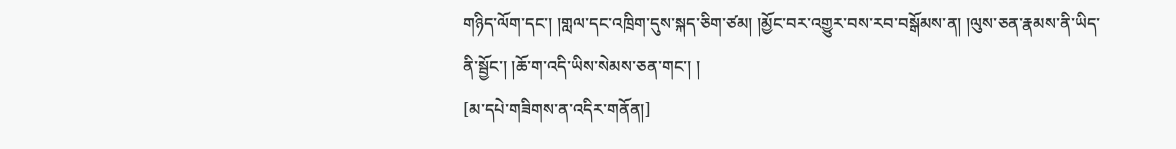གཉིད་ལོག་དང་། །གླལ་དང་འཁྲིག་དུས་སྐད་ཅིག་ཙམ། །མྱོང་བར་འགྱུར་བས་རབ་བསྒོམས་ན། །ལུས་ཅན་རྣམས་ནི་ཡིད་ནི་སྦྱོང་། །ཆོ་ག་འདི་ཡིས་སེམས་ཅན་གང་། །
[མ་དཔེ་གཟིགས་ན་འདིར་གནོན།]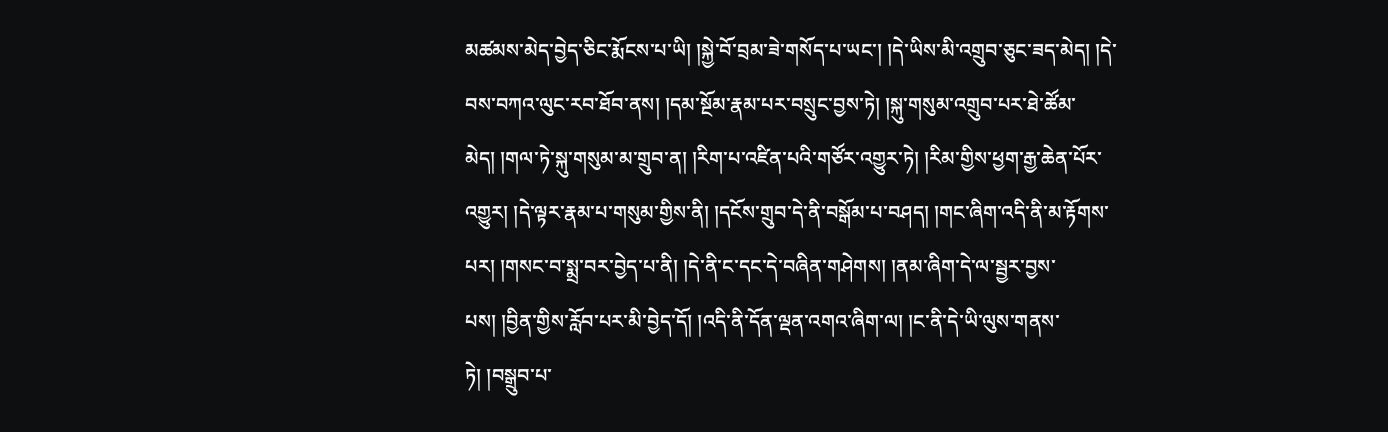མཚམས་མེད་བྱེད་ཅིང་རྨོངས་པ་ཡི། །སྐྱེ་བོ་བྲམ་ཟེ་གསོད་པ་ཡང་། །དེ་ཡིས་མི་འགྲུབ་ཅུང་ཟད་མེད། །དེ་བས་བཀའ་ལུང་རབ་ཐོབ་ནས། །དམ་སྔོམ་རྣམ་པར་བསྲུང་བྱས་ཏེ། །སྐུ་གསུམ་འགྲུབ་པར་ཐེ་ཚོམ་མེད། །གལ་ཏེ་སྐུ་གསུམ་མ་གྲུབ་ན། །རིག་པ་འཛིན་པའི་གཙོར་འགྱུར་ཏེ། །རིམ་གྱིས་ཕྱག་རྒྱ་ཆེན་པོར་འགྱུར། །དེ་ལྟར་རྣམ་པ་གསུམ་གྱིས་ནི། །དངོས་གྲུབ་དེ་ནི་བསྒོམ་པ་བཤད། །གང་ཞིག་འདི་ནི་མ་རྟོགས་པར། །གསང་བ་སྨྲ་བར་བྱེད་པ་ནི། །དེ་ནི་ང་དང་དེ་བཞིན་གཤེགས། །ནམ་ཞིག་དེ་ལ་སྦྱར་བྱས་པས། །བྱིན་གྱིས་རློབ་པར་མི་བྱེད་དོ། །འདི་ནི་དོན་ལྡན་འགའ་ཞིག་ལ། །ང་ནི་དེ་ཡི་ལུས་གནས་ཏེ། །བསྒྲུབ་པ་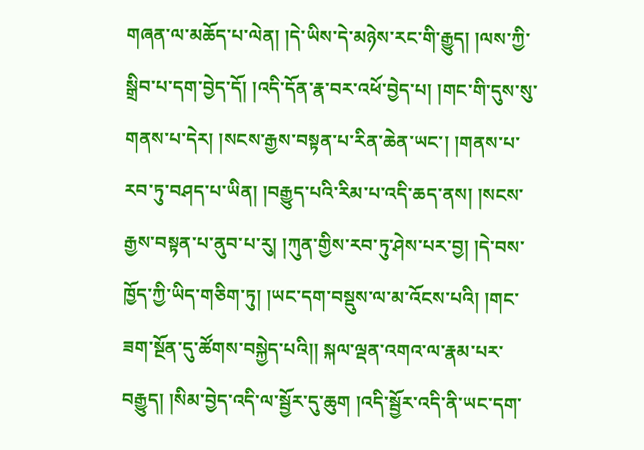གཞན་ལ་མཆོད་པ་ལེན། །དེ་ཡིས་དེ་མཉེས་རང་གི་རྒྱུད། །ལས་ཀྱི་སྒྲིབ་པ་དག་བྱེད་དོ། །འདི་དོན་རྣ་བར་འཕོ་བྱེད་པ། །གང་གི་དུས་སུ་གནས་པ་དེར། །སངས་རྒྱས་བསྟན་པ་རིན་ཆེན་ཡང་། །གནས་པ་རབ་ཏུ་བཤད་པ་ཡིན། །བརྒྱུད་པའི་རིམ་པ་འདི་ཆད་ནས། །སངས་རྒྱས་བསྟན་པ་ནུབ་པ་རུ། །ཀུན་གྱིས་རབ་ཏུ་ཤེས་པར་བྱ། །དེ་བས་ཁྱོད་ཀྱི་ཡིད་གཅིག་ཏུ། །ཡང་དག་བསྡུས་ལ་མ་འོངས་པའི། །གང་ཟག་སྔོན་དུ་ཚོགས་བསྐྱེད་པའི།། སྐལ་ལྡན་འགའ་ལ་རྣམ་པར་བརྒྱུད། །སིམ་བྱེད་འདི་ལ་སྦྱོར་དུ་ཆུག །འདི་སྦྱོར་འདི་ནི་ཡང་དག་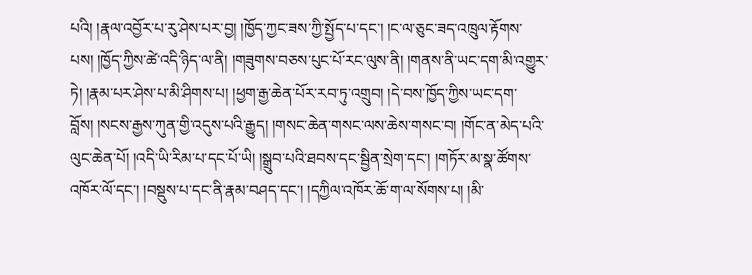པའི། །རྣལ་འབྱོར་པ་རུ་ཤེས་པར་བྱ། །ཁྱོད་ཀྱང་ཟས་ཀྱི་སྤྱོད་པ་དང་། །ང་ལ་ཅུང་ཟད་འཁྲུལ་རྟོགས་པས། །ཁྱོད་ཀྱིས་ཚེ་འདི་ཉིད་ལ་ནི། །གཟུགས་བཅས་པུང་པོ་རང་ལུས་ནི། །གནས་ནི་ཡང་དག་མི་འགྱུར་ཏེ། །རྣམ་པར་ཤེས་པ་མི་ཤིགས་པ། །ཕྱག་རྒྱ་ཆེན་པོར་རབ་ཏུ་འགྲུབ། །དེ་བས་ཁྱོད་ཀྱིས་ཡང་དག་བློས། །སངས་རྒྱས་ཀུན་གྱི་འདུས་པའི་རྒྱུད། །གསང་ཆེན་གསང་ལས་ཆེས་གསང་བ། །གོང་ན་མེད་པའི་ལུང་ཆེན་པོ། །འདི་ཡི་རིམ་པ་དང་པོ་ཡི། །སྒྲུབ་པའི་ཐབས་དང་སྦྱིན་སྲེག་དང་། །གཏོར་མ་སྣ་ཚོགས་འཁོར་ལོ་དང་། །བསྡུས་པ་དང་ནི་རྣམ་བཤད་དང་། །དཀྱིལ་འཁོར་ཆོ་ག་ལ་སོགས་པ། །མི་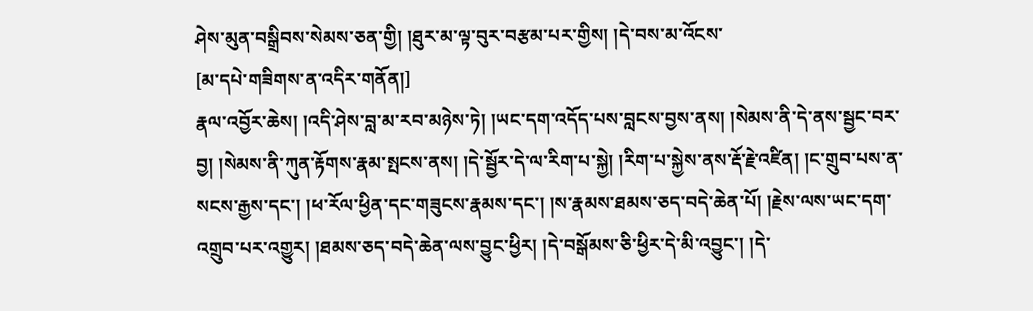ཤེས་མུན་བསྒྲིབས་སེམས་ཅན་གྱི། །ཐུར་མ་ལྟ་བུར་བརྩམ་པར་གྱིས། །དེ་བས་མ་འོངས་
[མ་དཔེ་གཟིགས་ན་འདིར་གནོན།]
རྣལ་འབྱོར་ཆེས། །འདི་ཤེས་བླ་མ་རབ་མཉེས་ཏེ། །ཡང་དག་འདོད་པས་བླངས་བྱས་ནས། །སེམས་ནི་དེ་ནས་སྦྱང་བར་བྱ། །སེམས་ནི་ཀུན་རྟོགས་རྣམ་སྤངས་ནས། །དེ་སྦྱོར་དེ་ལ་རིག་པ་སྐྱེ། །རིག་པ་སྐྱེས་ནས་རྡོ་རྗེ་འཛིན། །ང་གྲུབ་པས་ན་སངས་རྒྱས་དང་། །ཕ་རོལ་ཕྱིན་དང་གཟུངས་རྣམས་དང་། །ས་རྣམས་ཐམས་ཅད་བདེ་ཆེན་པོ། །རྗེས་ལས་ཡང་དག་འགྲུབ་པར་འགྱུར། །ཐམས་ཅད་བདེ་ཆེན་ལས་བྱུང་ཕྱིར། །དེ་བསྒོམས་ཅི་ཕྱིར་དེ་མི་འབྱུང་། །དེ་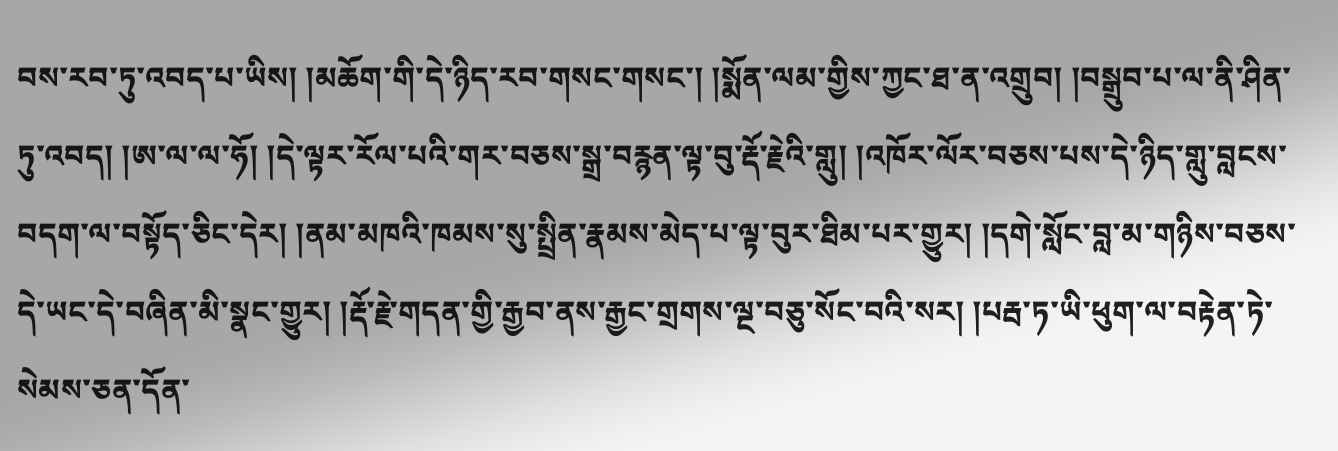བས་རབ་ཏུ་འབད་པ་ཡིས། །མཆོག་གི་དེ་ཉིད་རབ་གསང་གསང་། །སྨོན་ལམ་གྱིས་ཀྱང་ཐ་ན་འགྲུབ། །བསྒྲུབ་པ་ལ་ནི་ཤིན་ཏུ་འབད། །ཨ་ལ་ལ་ཧོ། །དེ་ལྟར་རོལ་པའི་གར་བཅས་སྒྲ་བརྙན་ལྟ་བུ་རྡོ་རྗེའི་གླུ། །འཁོར་ལོར་བཅས་པས་དེ་ཉིད་གླུ་བླངས་བདག་ལ་བསྟོད་ཅིང་དེར། །ནམ་མཁའི་ཁམས་སུ་སྤྲིན་རྣམས་མེད་པ་ལྟ་བུར་ཐིམ་པར་གྱུར། །དགེ་སློང་བླ་མ་གཉིས་བཅས་དེ་ཡང་དེ་བཞིན་མི་སྣང་གྱུར། །རྡོ་རྗེ་གདན་གྱི་རྒྱབ་ནས་རྒྱང་གྲགས་ལྔ་བཅུ་སོང་བའི་སར། །པརྦ་ཏ་ཡི་ཕུག་ལ་བརྟེན་ཏེ་སེམས་ཅན་དོན་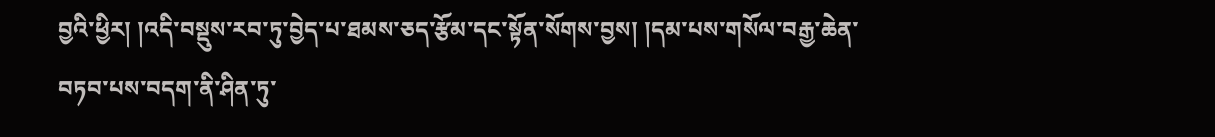བྱའི་ཕྱིར། །འདི་བསྡུས་རབ་ཏུ་བྱེད་པ་ཐམས་ཅད་རྩོམ་དང་སྟོན་སོགས་བྱས། །དམ་པས་གསོལ་བརྒྱ་ཆེན་བཏབ་པས་བདག་ནི་ཤིན་ཏུ་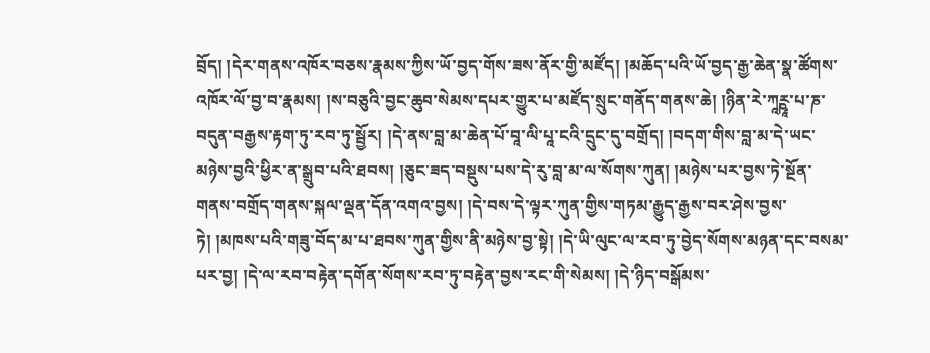བྲོད། །དེར་གནས་འཁོར་བཅས་རྣམས་ཀྱིས་ཡོ་བྱད་གོས་ཟས་ནོར་གྱི་མཛོད། །མཆོད་པའི་ཡོ་བྱད་རྒྱ་ཆེན་སྣ་ཚོགས་འཁོར་ལོ་བྱ་བ་རྣམས། །ས་བཅུའི་བྱང་ཆུབ་སེམས་དཔར་གྱུར་པ་མཛོད་སྲུང་གནོད་གནས་ཆེ། །ཉིན་རེ་ཀཱཪྵཱ་པ་ཎ་བདུན་བརྒྱས་རྟག་ཏུ་རབ་ཏུ་སྦྱོར། །དེ་ནས་བླ་མ་ཆེན་པོ་བཱ་ལི་པཱ་ངའི་དྲུང་དུ་བགྲོད། །བདག་གིས་བླ་མ་དེ་ཡང་མཉེས་བྱའི་ཕྱིར་ན་སྒྲུབ་པའི་ཐབས། །ཅུང་ཟད་བསྡུས་པས་དེ་རུ་བླ་མ་ལ་སོགས་ཀུན། །མཉེས་པར་བྱས་ཏེ་སྔོན་གནས་བགྲོད་གནས་སྐལ་ལྡན་དོན་འགའ་བྱས། །དེ་བས་དེ་ལྟར་ཀུན་གྱིས་གཏམ་རྒྱུད་རྒྱས་བར་ཤེས་བྱས་ཏེ། །མཁས་པའི་གཟུ་བོད་མ་པ་ཐབས་ཀུན་གྱིས་ནི་མཉེས་བྱ་སྟེ། །དེ་ཡི་ལུང་ལ་རབ་ཏུ་བྱེད་སོགས་མཉན་དང་བསམ་པར་བྱ། །དེ་ལ་རབ་བརྟེན་དགོན་སོགས་རབ་ཏུ་བརྟེན་བྱས་རང་གི་སེམས། །དེ་ཉིད་བསྒོམས་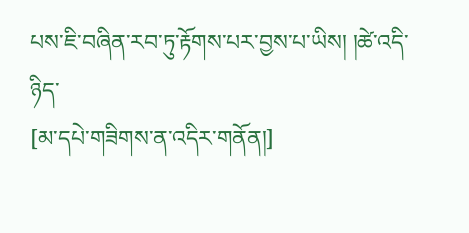པས་ཇི་བཞིན་རབ་ཏུ་རྟོགས་པར་བྱས་པ་ཡིས། །ཚེ་འདི་ཉིད་
[མ་དཔེ་གཟིགས་ན་འདིར་གནོན།]